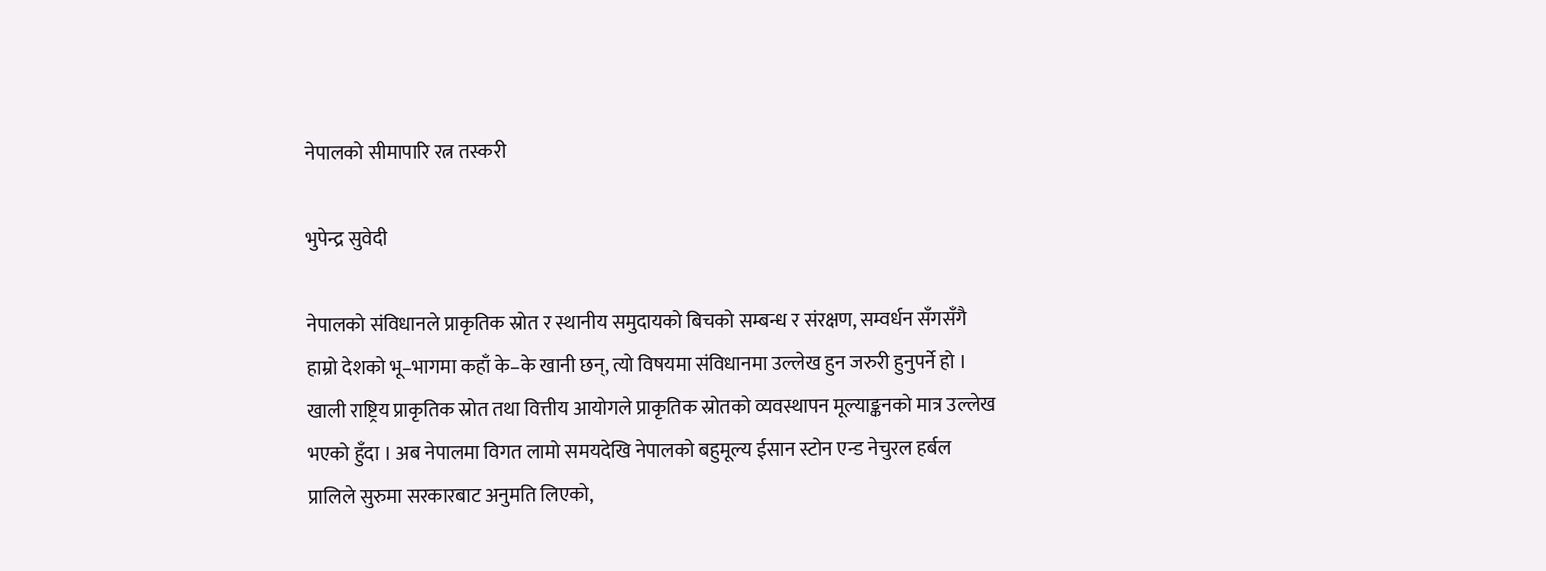नेपालको सीमापारि रत्न तस्करी

भुपेन्द्र सुवेदी

नेपालको संविधानले प्राकृतिक स्रोत र स्थानीय समुदायको बिचको सम्बन्ध र संरक्षण, सम्वर्धन सँगसँगै हाम्रो देशको भू–भागमा कहाँ के–के खानी छन्, त्यो विषयमा संविधानमा उल्लेख हुन जरुरी हुनुपर्ने हो । खाली राष्ट्रिय प्राकृतिक स्रोत तथा वित्तीय आयोगले प्राकृतिक स्रोतको व्यवस्थापन मूल्याङ्कनको मात्र उल्लेख भएको हुँदा । अब नेपालमा विगत लामो समयदेखि नेपालको बहुमूल्य ईसान स्टोन एन्ड नेचुरल हर्बल प्रालिले सुरुमा सरकारबाट अनुमति लिएको,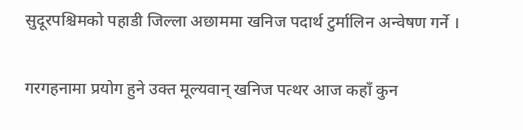सुदूरपश्चिमको पहाडी जिल्ला अछाममा खनिज पदार्थ टुर्मालिन अन्वेषण गर्ने ।

गरगहनामा प्रयोग हुने उक्त मूल्यवान् खनिज पत्थर आज कहाँ कुन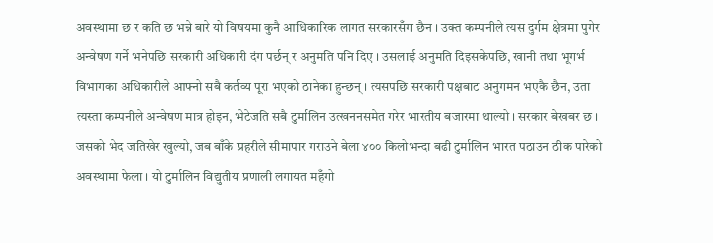अवस्थामा छ र कति छ भन्ने बारे यो विषयमा कुनै आधिकारिक लागत सरकारसँग छैन । उक्त कम्पनीले त्यस दुर्गम क्षेत्रमा पुगेर अन्वेषण गर्ने भनेपछि सरकारी अधिकारी दंग पर्छन् र अनुमति पनि दिए । उसलाई अनुमति दिइसकेपछि, खानी तथा भूगर्भ विभागका अधिकारीले आफ्नो सबै कर्तव्य पूरा भएको ठानेका हुन्छन् । त्यसपछि सरकारी पक्षबाट अनुगमन भएकै छैन, उता त्यस्ता कम्पनीले अन्वेषण मात्र होइन, भेटेजति सबै टुर्मालिन उत्खननसमेत गरेर भारतीय बजारमा थाल्यो । सरकार बेखबर छ । जसको भेद जतिखेर खुल्यो, जब बाँके प्रहरीले सीमापार गराउने बेला ४०० किलोभन्दा बढी टुर्मालिन भारत पठाउन ठीक पारेको अवस्थामा फेला । यो टुर्मालिन विद्युतीय प्रणाली लगायत महँगो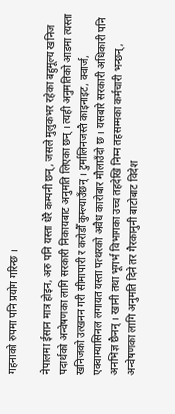गहनाको रुपमा पनि प्रयोग गरिन्छ ।

नेपालमा ईसान मात्र होइन, अरु पनि यस्ता धेरै कम्पनी छन्, जसले मुलुकभर रहेका बहुमूल्य खनिज पदार्थको अन्वेषणका लागि सरकारी निकायबाट अनुमति लिएका छन् । त्यही अनुमतिको आडमा त्यस्ता खनिजको उत्खनन गरी सीमापारी र करोडौँ कुम्ल्याउँछन् । टुर्मालिनजस्तै काइनाइट, क्वार्ज, एक्वाम्यासिनल लगायत यस्ता पत्थरको अवैध कारोबार मौलाउँदो छ । यसबारे सरकारी अधिकारी पनि अनभिज्ञ छैनन् । खानी तथा भूगर्भ विभागका उच्च तहदेखि निम्न तहसम्मका कर्मचारी भन्छन्, अन्वेषणका लागि अनुमति दिने तर गैरकानुनी बाटोबाट विदेश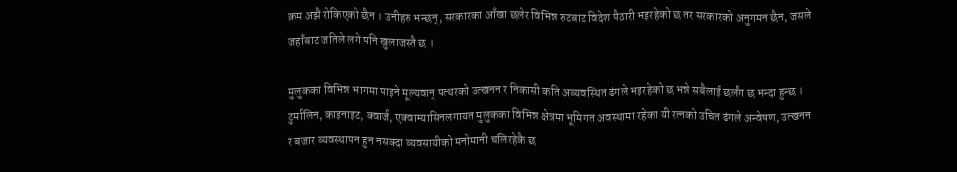क्रम अझै रोकिएको छैन । उनीहरु भन्छन्, सरकारका आँखा छलेर विभिन्न रुटबाट विदेश पैठारी भइरहेको छ तर सरकारको अनुगमन छैन, जसले जहाँबाट जतिले लगे पनि खुलाजस्तै छ ।

मुलुकका विभिन्न भागमा पाइने मूल्यवान् पत्थरको उत्खनन र निकासी कति अव्यवस्थित ढंगले भइरहेको छ भन्ने सबैलाई छर्लंग छ भन्दा हुन्छ । टुर्मालिन, काइनाइट, क्वार्ज, एक्वाम्यासिनलगायत मुलुकका विभिन्न क्षेत्रमा भूमिगत अवस्थामा रहेका यी रत्नको उचित ढंगले अन्वेषण, उत्खनन र बजार व्यवस्थापन हुन नसक्दा व्यवसायीको मनोमानी चलिरहेकै छ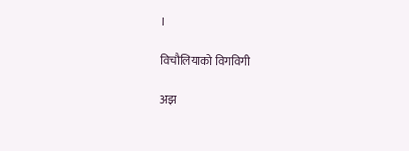।

विचौलियाको विगविगी

अझ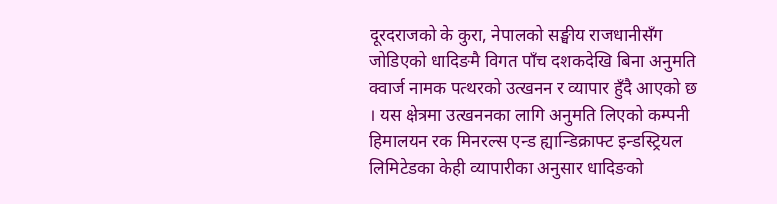दूरदराजको के कुरा, नेपालको सङ्घीय राजधानीसँग जोडिएको धादिङमै विगत पाँच दशकदेखि बिना अनुमति क्वार्ज नामक पत्थरको उत्खनन र व्यापार हुँदै आएको छ । यस क्षेत्रमा उत्खननका लागि अनुमति लिएको कम्पनी हिमालयन रक मिनरल्स एन्ड ह्यान्डिक्राफ्ट इन्डस्ट्रियल लिमिटेडका केही व्यापारीका अनुसार धादिङको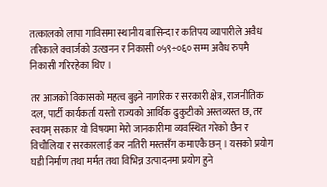तत्कालको लापा गाविसमा स्थानीय बासिन्दा र कतिपय व्यापारीले अवैध तरिकाले क्वार्जको उत्खनन र निकासी ०५९÷०६० सम्म अवैध रुपमै निकासी गरिरहेका थिए ।

तर आजको विकासको महत्व बुझ्ने नागरिक र सरकारी क्षेत्र, राजनीतिक दल, पार्टी कार्यकर्ता यस्तो राज्यको आर्थिक ढुकुटीको अस्तव्यस्त छ, तर स्वयम् सरकार यो विषयमा मेरो जानकारीमा व्यवस्थित गरेको छैन र विचौलिया र सरकारलाई कर नतिरी मस्तसँग कमाएकै छन् । यसको प्रयोग घडी निर्माण तथा मर्मत तथा विभिन्न उत्पादनमा प्रयोग हुने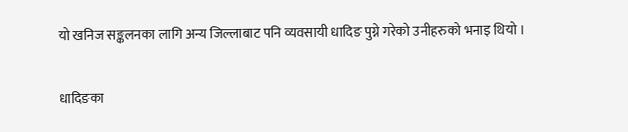यो खनिज सङ्कलनका लागि अन्य जिल्लाबाट पनि व्यवसायी धादिङ पुग्ने गरेको उनीहरुको भनाइ थियो ।

धादिङका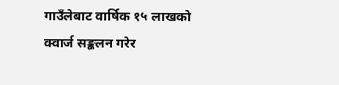गाउँलेबाट वार्षिक १५ लाखको क्वार्ज सङ्कलन गरेर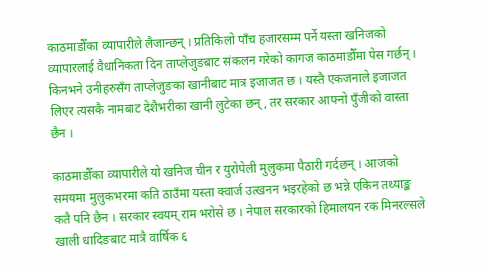काठमाडौँका व्यापारीले लैजान्छन् । प्रतिकिलो पाँच हजारसम्म पर्ने यस्ता खनिजको व्यापारलाई वैधानिकता दिन ताप्लेजुङबाट संकलन गरेको कागज काठमाडौँमा पेस गर्छन् । किनभने उनीहरुसँग ताप्लेजुङका खानीबाट मात्र इजाजत छ । यस्तै एकजनाले इजाजत लिएर त्यसकै नामबाट देशैभरीका खानी लुटेका छन्, तर सरकार आफ्नो पुँजीको वास्ता छैन ।

काठमाडौँका व्यापारीले यो खनिज चीन र युरोपेली मुलुकमा पैठारी गर्दछन् । आजको समयमा मुलुकभरमा कति ठाउँमा यस्ता क्वार्ज उत्खनन भइरहेको छ भन्ने एकिन तथ्याङ्क कतै पनि छैन । सरकार स्वयम् राम भरोसे छ । नेपाल सरकारको हिमालयन रक मिनरल्सले खाली धादिङबाट मात्रै वार्षिक ६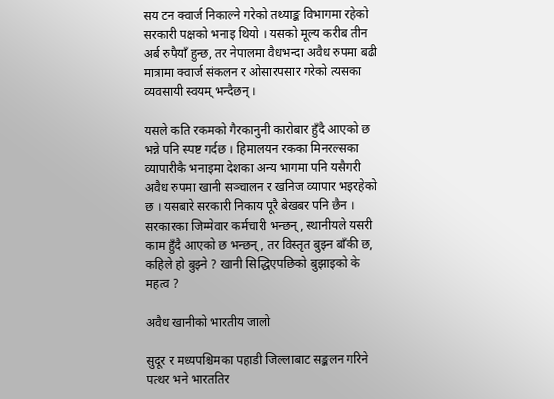सय टन क्वार्ज निकाल्ने गरेको तथ्याङ्क विभागमा रहेको सरकारी पक्षको भनाइ थियो । यसको मूल्य करीब तीन अर्ब रुपैयाँ हुन्छ, तर नेपालमा वैधभन्दा अवैध रुपमा बढी मात्रामा क्वार्ज संकलन र ओसारपसार गरेको त्यसका व्यवसायी स्वयम् भन्दैछन् ।

यसले कति रकमको गैरकानुनी कारोबार हुँदै आएको छ भन्ने पनि स्पष्ट गर्दछ । हिमालयन रकका मिनरल्सका व्यापारीकै भनाइमा देशका अन्य भागमा पनि यसैगरी अवैध रुपमा खानी सञ्चालन र खनिज व्यापार भइरहेको छ । यसबारे सरकारी निकाय पूरै बेखबर पनि छैन । सरकारका जिम्मेवार कर्मचारी भन्छन्, स्थानीयले यसरी काम हुँदै आएको छ भन्छन्, तर विस्तृत बुझ्न बाँकी छ, कहिले हो बुझ्ने ? खानी सिद्धिएपछिको बुझाइको के महत्व ?

अवैध खानीको भारतीय जालो

सुदूर र मध्यपश्चिमका पहाडी जिल्लाबाट सङ्कलन गरिने पत्थर भने भारततिर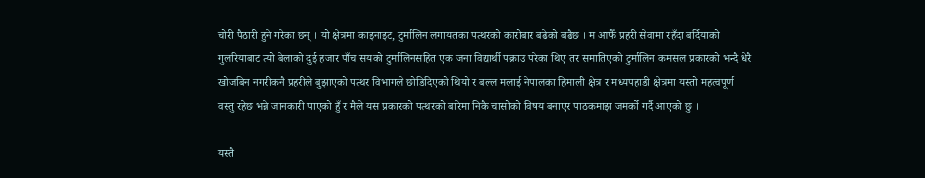चोरी पैठारी हुने गरेका छन् । यो क्षेत्रमा काइनाइट, टुर्मालिन लगायतका पत्थरको कारोबार बढेको बढैछ । म आफैँ प्रहरी सेवामा रहँदा बर्दियाको गुलरियाबाट त्यो बेलाको दुई हजार पाँच सयको टुर्मालिनसहित एक जना विद्यार्थी पक्राउ परेका थिए तर समातिएको टुर्मालिन कमसल प्रकारको भन्दै धेरै खोजबिन नगरीकनै प्रहरीले बुझाएको पत्थर विभागले छोडिदिएको थियो र बल्ल मलाई नेपालका हिमाली क्षेत्र र मध्यपहाडी क्षेत्रमा यस्तो महत्वपूर्ण वस्तु रहेछ भन्ने जानकारी पाएको हुँ र मैले यस प्रकारको पत्थरको बारेमा निकै चासोको विषय बनाएर पाठकमाझ जमर्को गर्दै आएको छु ।

यस्तै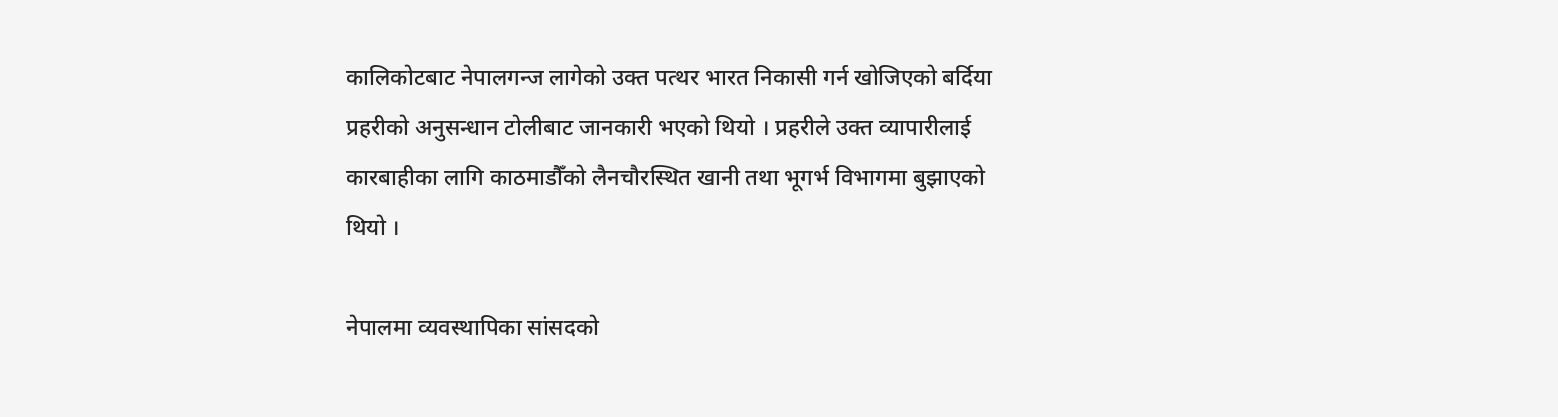कालिकोटबाट नेपालगन्ज लागेको उक्त पत्थर भारत निकासी गर्न खोजिएको बर्दिया प्रहरीको अनुसन्धान टोलीबाट जानकारी भएको थियो । प्रहरीले उक्त व्यापारीलाई कारबाहीका लागि काठमाडौँको लैनचौरस्थित खानी तथा भूगर्भ विभागमा बुझाएको थियो ।

नेपालमा व्यवस्थापिका सांसदको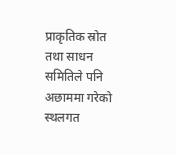प्राकृतिक स्रोत तथा साधन समितिले पनि अछाममा गरेको स्थलगत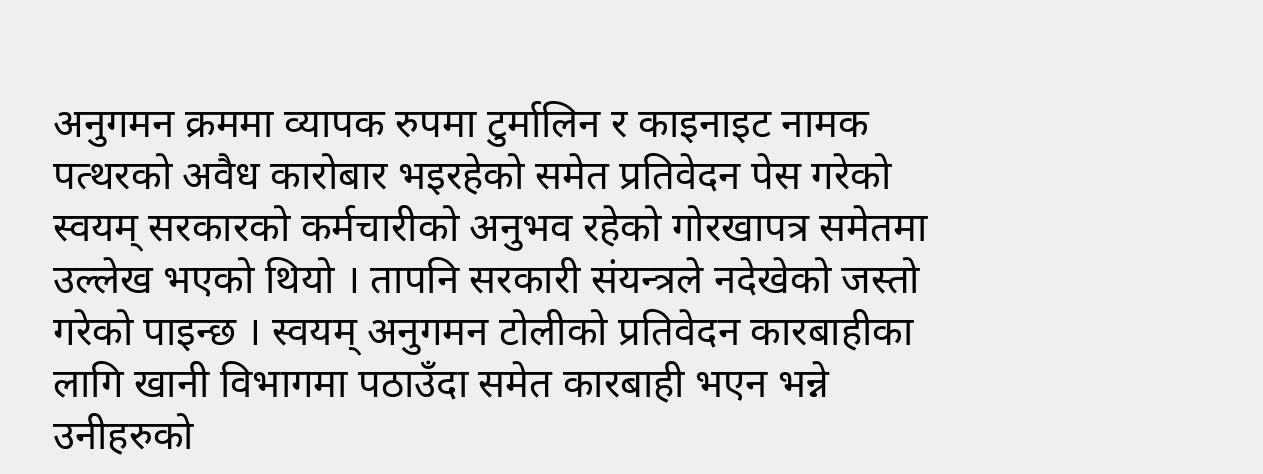अनुगमन क्रममा व्यापक रुपमा टुर्मालिन र काइनाइट नामक पत्थरको अवैध कारोबार भइरहेको समेत प्रतिवेदन पेस गरेको स्वयम् सरकारको कर्मचारीको अनुभव रहेको गोरखापत्र समेतमा उल्लेख भएको थियो । तापनि सरकारी संयन्त्रले नदेखेको जस्तो गरेको पाइन्छ । स्वयम् अनुगमन टोलीको प्रतिवेदन कारबाहीका लागि खानी विभागमा पठाउँदा समेत कारबाही भएन भन्ने उनीहरुको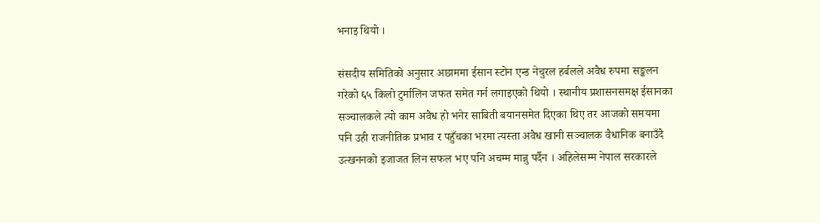भनाइ थियो ।

संसदीय समितिको अनुसार अछाममा ईसान स्टोन एन्ड नेचुरल हर्बलले अवैध रुपमा सङ्कलन गरेको ६५ किलो टुर्मालिन जफत समेत गर्न लगाइएको थियो । स्थानीय प्रशासनसमक्ष ईसानका सञ्चालकले त्यो काम अवैध हो भनेर साबिती बयानसमेत दिएका थिए तर आजको समयमा पनि उही राजनीतिक प्रभाव र पहुँचका भरमा त्यस्ता अवैध खानी सञ्चालक वैधानिक बनाउँदै उत्खननको इजाजत लिन सफल भए पनि अचम्म मान्नु पर्दैन । अहिलेसम्म नेपाल सरकारले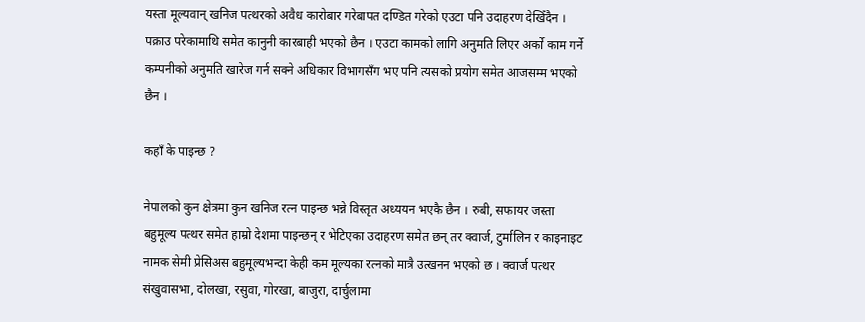यस्ता मूल्यवान् खनिज पत्थरको अवैध कारोबार गरेबापत दण्डित गरेको एउटा पनि उदाहरण देखिँदैन । पक्राउ परेकामाथि समेत कानुनी कारबाही भएको छैन । एउटा कामको लागि अनुमति लिएर अर्को काम गर्ने कम्पनीको अनुमति खारेज गर्न सक्ने अधिकार विभागसँग भए पनि त्यसको प्रयोग समेत आजसम्म भएको छैन ।

कहाँ के पाइन्छ ?

नेपालको कुन क्षेत्रमा कुन खनिज रत्न पाइन्छ भन्ने विस्तृत अध्ययन भएकै छैन । रुबी, सफायर जस्ता बहुमूल्य पत्थर समेत हाम्रो देशमा पाइन्छन् र भेटिएका उदाहरण समेत छन् तर क्वार्ज, टुर्मालिन र काइनाइट नामक सेमी प्रेसिअस बहुमूल्यभन्दा केही कम मूल्यका रत्नको मात्रै उत्खनन भएको छ । क्वार्ज पत्थर संखुवासभा, दोलखा, रसुवा, गोरखा, बाजुरा, दार्चुलामा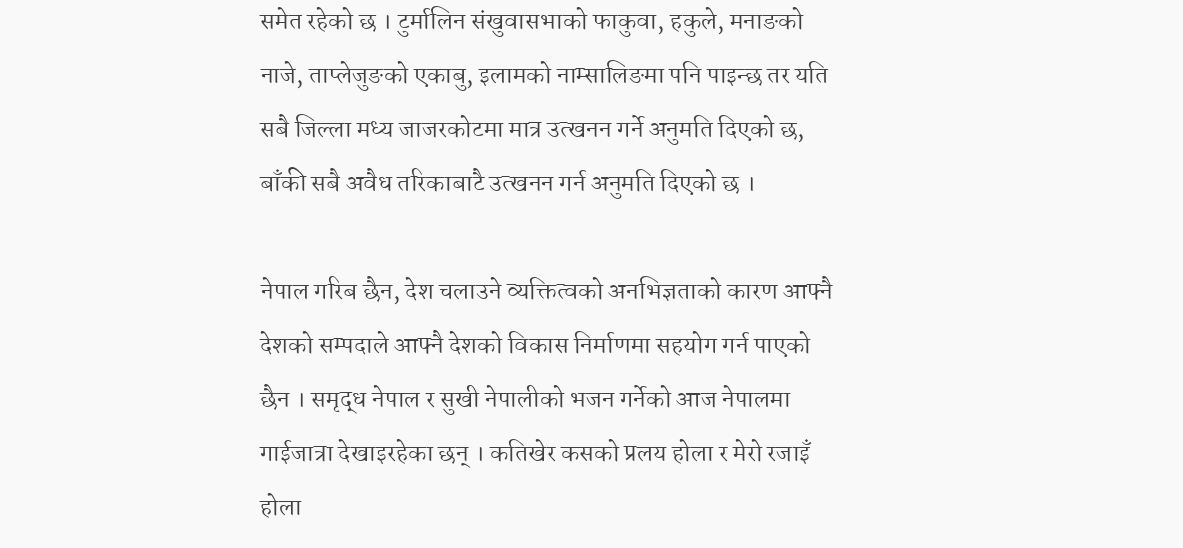समेत रहेको छ । टुर्मालिन संखुवासभाको फाकुवा, हकुले, मनाङको नाजे, ताप्लेजुङको एकाबु, इलामको नाम्सालिङमा पनि पाइन्छ तर यति सबै जिल्ला मध्य जाजरकोटमा मात्र उत्खनन गर्ने अनुमति दिएको छ, बाँकी सबै अवैध तरिकाबाटै उत्खनन गर्न अनुमति दिएको छ ।

नेपाल गरिब छैन, देश चलाउने व्यक्तित्वको अनभिज्ञताको कारण आफ्नै देशको सम्पदाले आफ्नै देशको विकास निर्माणमा सहयोग गर्न पाएको छैन । समृद्ध नेपाल र सुखी नेपालीको भजन गर्नेको आज नेपालमा गाईजात्रा देखाइरहेका छन् । कतिखेर कसको प्रलय होला र मेरो रजाइँ होला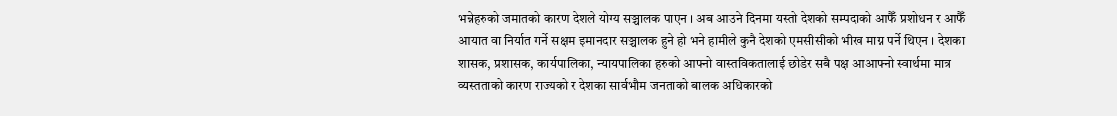भन्नेहरुको जमातको कारण देशले योग्य सञ्चालक पाएन । अब आउने दिनमा यस्तो देशको सम्पदाको आफैँ प्रशोधन र आफैँ आयात वा निर्यात गर्ने सक्षम इमानदार सञ्चालक हुने हो भने हामीले कुनै देशको एमसीसीको भीख माग्न पर्ने थिएन । देशका शासक, प्रशासक, कार्यपालिका, न्यायपालिका हरुको आफ्नो वास्तविकतालाई छोडेर सबै पक्ष आआफ्नो स्वार्थमा मात्र व्यस्तताको कारण राज्यको र देशका सार्वभौम जनताको बालक अधिकारको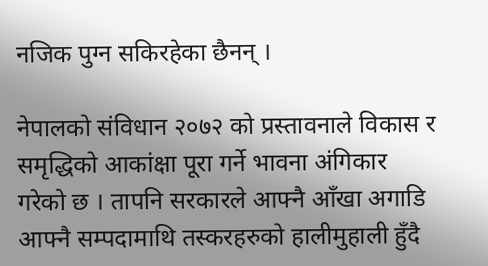नजिक पुग्न सकिरहेका छैनन् ।

नेपालको संविधान २०७२ को प्रस्तावनाले विकास र समृद्धिको आकांक्षा पूरा गर्ने भावना अंगिकार गरेको छ । तापनि सरकारले आफ्नै आँखा अगाडि आफ्नै सम्पदामाथि तस्करहरुको हालीमुहाली हुँदै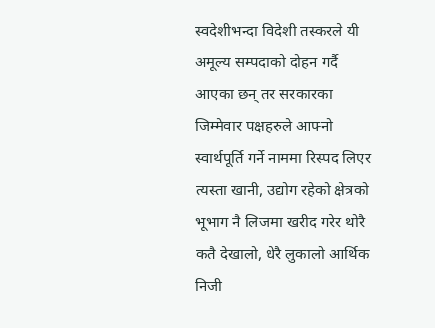स्वदेशीभन्दा विदेशी तस्करले यी अमूल्य सम्पदाको दोहन गर्दै आएका छन् तर सरकारका जिम्मेवार पक्षहरुले आफ्नो स्वार्थपूर्ति गर्ने नाममा रिस्पद लिएर त्यस्ता खानी, उद्योग रहेको क्षेत्रको भूभाग नै लिजमा खरीद गरेर थोरै कतै देखालो, धेरै लुकालो आर्थिक निजी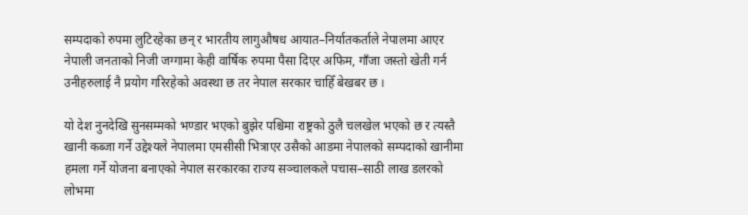सम्पदाको रुपमा लुटिरहेका छन् र भारतीय लागुऔषध आयात–निर्यातकर्ताले नेपालमा आएर नेपाली जनताको निजी जग्गामा केही वार्षिक रुपमा पैसा दिएर अफिम, गाँजा जस्तो खेती गर्न उनीहरुलाई नै प्रयोग गरिरहेको अवस्था छ तर नेपाल सरकार चाहिँ बेखबर छ ।

यो देश नुनदेखि सुनसम्मको भण्डार भएको बुझेर पश्चिमा राष्ट्रको ठुलै चलखेल भएको छ र त्यस्तै खानी कब्जा गर्ने उद्देश्यले नेपालमा एमसीसी भित्राएर उसैको आडमा नेपालको सम्पदाको खानीमा हमला गर्ने योजना बनाएको नेपाल सरकारका राज्य सञ्चालकले पचास–साठी लाख डलरको लोभमा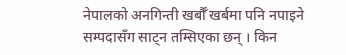नेपालको अनगिन्ती खर्बौँ खर्बमा पनि नपाइने सम्पदासँग साट्न तम्सिएका छन् । किन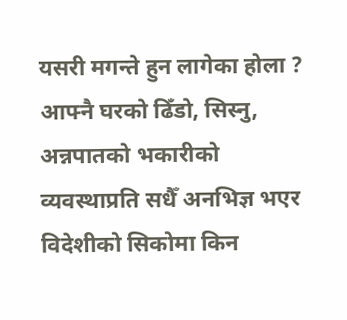यसरी मगन्ते हुन लागेका होला ? आफ्नै घरको ढिँडो, सिस्नु, अन्नपातको भकारीको व्यवस्थाप्रति सधैँ अनभिज्ञ भएर विदेशीको सिकोमा किन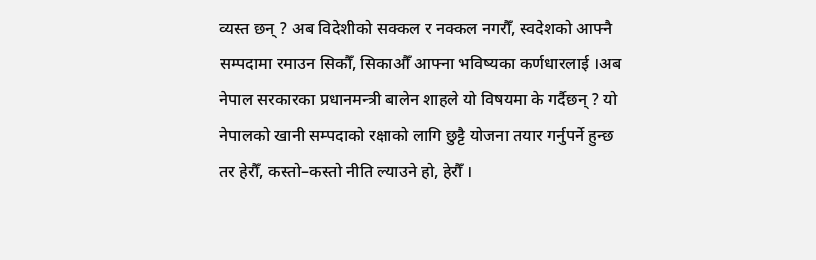व्यस्त छन् ? अब विदेशीको सक्कल र नक्कल नगरौँ, स्वदेशको आफ्नै सम्पदामा रमाउन सिकौँ, सिकाऔँ आफ्ना भविष्यका कर्णधारलाई ।अब नेपाल सरकारका प्रधानमन्त्री बालेन शाहले यो विषयमा के गर्दैछन् ? यो नेपालको खानी सम्पदाको रक्षाको लागि छुट्टै योजना तयार गर्नुपर्ने हुन्छ तर हेरौँ, कस्तो–कस्तो नीति ल्याउने हो, हेरौँ ।